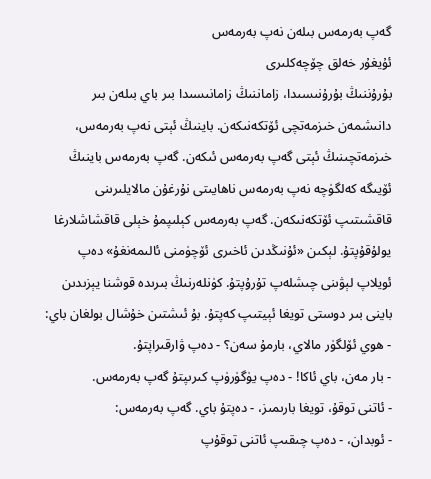گەپ بەرمەس بىلەن نەپ بەرمەس
ئۇيغۇر خەلق چۆچەكلىرى
بۇرۇننىڭ بۇرۇنىسىدا، زاماننىڭ زامانىسىدا بىر باي بىلەن بىر دانىشمەن خىزمەتچى ئۆتكەنىكەن. باينىڭ ئېتى نەپ بەرمەس، خىزمەتچىنىڭ ئېتى گەپ بەرمەس ئىكەن. گەپ بەرمەس باينىڭ ئۆيىگە كەلگۈچە نەپ بەرمەس ناھايىتى نۇرغۇن مالايلىرىنى قاقشىتىپ ئۆتكەنىكەن. گەپ بەرمەس كېلىپمۇ خېلى قاقشاشلارغا يولۇقۇپتۇ. لېكىن «ئۇنىڭدىن ئاخىرى ئۆچۈمنى ئالىمەنغۇ» دەپ ئويلاپ لېۋىنى چىشلەپ تۇرۇپتۇ. كۈنلەرنىڭ بىرىدە قوشنا يېزىدىن باينى بىر دوستى تويغا ئېيتىپ كەپتۇ. بۇ ئىشتىن خۇشال بولغان باي:
- ھوي ئۆلگۈر مالاي، بارمۇ سەن؟ - دەپ ۋارقىراپتۇ.
- بار مەن، باي ئاكا! - دەپ يۈگۈرۈپ كىرىپتۇ گەپ بەرمەس.
- ئاتنى توقۇ، تويغا بارىمىز، - دەپتۇ باي. گەپ بەرمەس:
- ئوبدان، - دەپ چىقىپ ئاتنى توقۇپ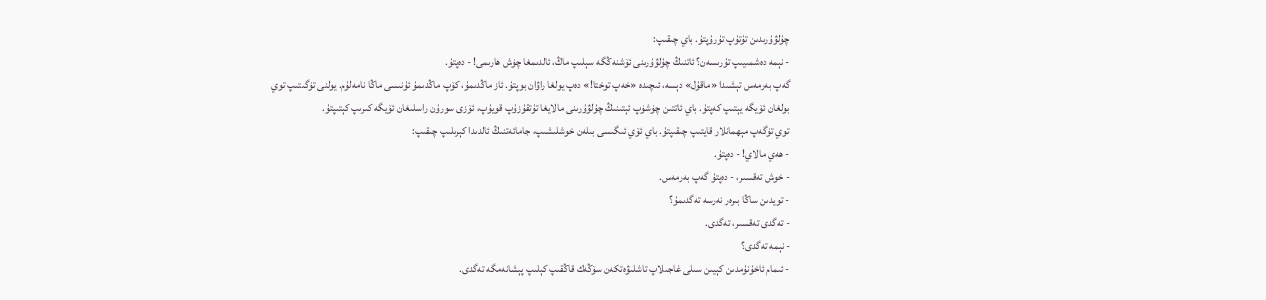چۇلۋۇرىدىن تۇتۇپ تۇرۇپتۇ. باي چىقىپ:
- نېمە دەشمىيىپ تۇرىسەن؟ ئاتنىڭ چۇلۋۇرىنى ئۆشنەڭگە سېلىپ ماڭ، ئالدىمغا چۈش ھارىمى! - دەپتۇ.
گەپ بەرمەس تېشىدا «ماقۇل» دېسە، ئىچىدە «خەپ توختا!» دەپ يولغا راۋان بوپتۇ. ئاز ماڭدىمۇ، كۆپ ماڭدىمۇ ئۇنىسى ماڭا نامەلۇم. يولنى تۈگىتىپ توي بولغان ئۆيگە يېتىپ كەپتۇ. باي ئاتتىن چۈشۈپ ئېتىنىڭ چۇلۋۇرىنى مالايغا تۇتقۇزۇپ قويۇپ، ئۆزى سورۇن راسلىغان ئۆيگە كىرىپ كېتىپتۇ.
توي تۈگەپ مېھمانلار قايتىپ چىقىپتۇ. باي ئۆي ئىگىسى بىلەن خوشلىشىپ، جامائەتنىڭ ئالدىدا كېرىلىپ چىقىپ:
- ھەي مالاي! - دەپتۇ.
- خوش تەقسىر، - دەپتۇ گەپ بەرمەس.
- تويدىن ساڭا بىرەر نەرسە تەگدىمۇ؟
- تەگدى تەقسىر، تەگدى.
- نېمە تەگدى؟
- ئىمام ئاخۇنۇمدىن كېيىن سىلى غاجىلاپ تاشلىۋەتكەن سۆڭەك قاڭقىپ كېلىپ پېشانەمگە تەگدى.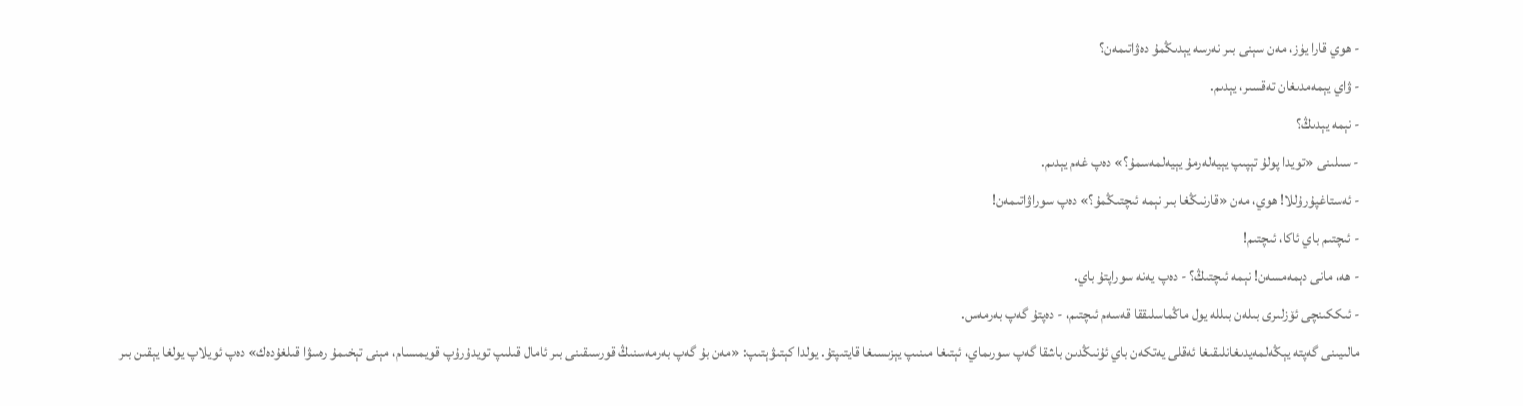- ھوي قارا يۈز، مەن سېنى بىر نەرسە يېدىڭمۇ دەۋاتىمەن؟
- ۋاي يېمەمدىغان تەقسىر، يېدىم.
- نېمە يېدىڭ؟
- سىلىنى «تويدا پولۇ تېپىپ يېيەلەرمۇ يېيەلمەسمۇ؟» دەپ غەم يېدىم.
- ئەستاغپۇرۇللا! ھوي، مەن «قارنىڭغا بىر نېمە ئىچتىڭمۇ؟» دەپ سوراۋاتىمەن!
- ئىچتىم باي ئاكا، ئىچتىم!
- ھە، مانى دېمەمسەن! نېمە ئىچتىڭ؟ - دەپ يەنە سوراپتۇ باي.
- ئىككىنچى ئۆزلىرى بىلەن بىللە يول ماڭماسلىققا قەسەم ئىچتىم، - دەپتۇ گەپ بەرمەس.
مالىيىنى گەپتە يېڭەلمەيدىغانلىقىغا ئەقلى يەتكەن باي ئۇنىڭدىن باشقا گەپ سورىماي، ئېتىغا مىنىپ يېزىسىغا قايتىپتۇ. يولدا كېتىۋېتىپ: «مەن بۇ گەپ بەرمەسنىڭ قورسىقىنى بىر ئامال قىلىپ تويدۇرۇپ قويمىسام، مېنى تېخىمۇ رەسۋا قىلغۇدەك» دەپ ئويلاپ يولغا يېقىن بىر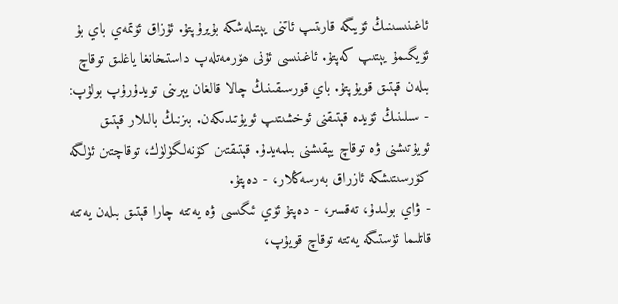ئاغىنىسىنىڭ ئۆيىگە قارىتىپ ئاتنى يېتىلەشكە بۇيرۇپتۇ. ئۇزاق ئۆتمەي باي بۇ ئۆيگىمۇ يېتىپ كەپتۇ. ئاغىنىسى ئۇنى ھۆرمەتلەپ داستىخانغا ياغلىق توقاچ بىلەن قېتىق قويۇپتۇ. باي قورسىقىنىڭ چالا قالغان يېرىنى تويدۇرۇپ بولۇپ:
- سىلىنىڭ ئۆيدە قېتىقنى ئوخشىتىپ ئويۇتىدىكەن. بىزنىڭ بالىلار قېتىق ئويۇتىشنى ۋە توقاچ يېقىشنى بىلمەيدۇ. قېتىقتىن كۆنەلگۈلۈك، توقاچتىن ئۈلگە كۆرسىتىشكە ئازراق بەرسەڭلار، - دەپتۇ.
- ۋاي بولىدۇ، تەقسىر، - دەپتۇ ئۆي ئىگىسى ۋە يەتتە چارا قېتىق بىلەن يەتتە قاتلىما ئۈستىگە يەتتە توقاچ قويۇپ،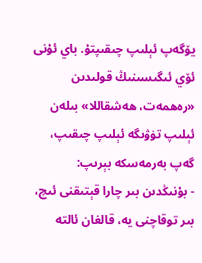يۆگەپ ئېلىپ چىقىپتۇ. باي ئۇنى ئۆي ئىگىسىنىڭ قولىدىن «رەھمەت، ھەشقاللا» بىلەن ئېلىپ تۈۋىگە ئېلىپ چىقىپ، گەپ بەرمەسكە بېرىپ:
- بۇنىڭدىن بىر چارا قېتىقنى ئىچ، بىر توقاچنى يە، قالغان ئالتە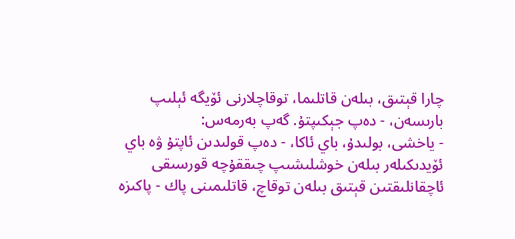چارا قېتىق، بىلەن قاتلىما، توقاچلارنى ئۆيگە ئېلىپ بارىسەن، - دەپ جېكىپتۇ. گەپ بەرمەس:
- ياخشى، بولىدۇ، باي ئاكا، - دەپ قولىدىن ئاپتۇ ۋە باي ئۆيدىكىلەر بىلەن خوشلىشىپ چىققۇچە قورسىقى ئاچقانلىقتىن قېتىق بىلەن توقاچ، قاتلىمىنى پاك - پاكىزە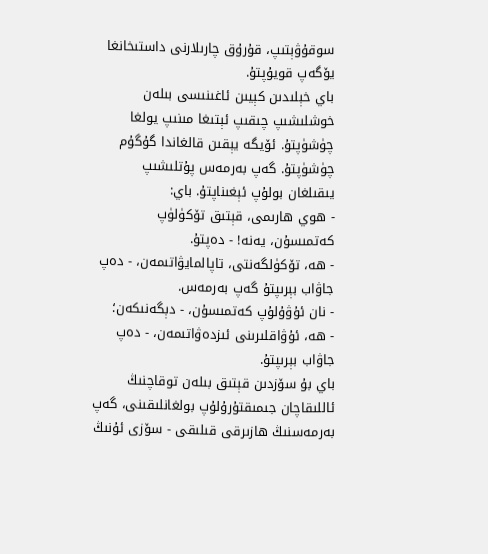سوقۇۋېتىپ، قۇرۇق چارىلارنى داستىخانغا يۆگەپ قويۇپتۇ.
باي خېلىدىن كېيىن ئاغىنىسى بىلەن خوشلىشىپ چىقىپ ئېتىغا مىنىپ يولغا چۈشۈپتۇ. ئۆيگە يېقىن قالغاندا گۇگۇم چۈشۈپتۇ. گەپ بەرمەس پۇتلىشىپ يىقىلغان بولۇپ ئېغىناپتۇ. باي:
- ھوي ھارىمى، قېتىق تۆكۈلۈپ كەتمىسۇن، يەنە! - دەپتۇ.
- ھە، تۆكۈلگەنتى، تاپالمايۋاتىمەن، - دەپ جاۋاب بېرىپتۇ گەپ بەرمەس.
- نان ئۇۋۇلۇپ كەتمىسۇن، - دېگەنىكەن؛
- ھە، ئۇۋاقلىرىنى ئىزدەۋاتىمەن، - دەپ جاۋاب بېرىپتۇ.
باي بۇ سۆزدىن قېتىق بىلەن توقاچنىڭ ئاللىقاچان جىمىقتۇرۇلۇپ بولغانلىقىنى، گەپ بەرمەسنىڭ ھازىرقى قىلىقى - سۆزى ئۇنىڭ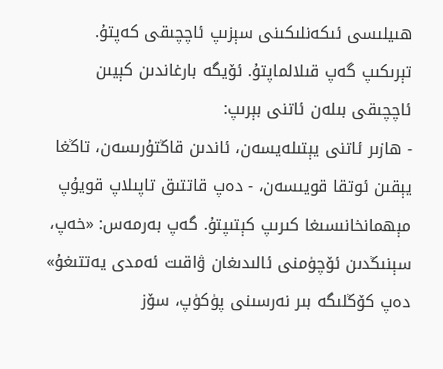ھىيلىسى ئىكەنلىكىنى سېزىپ ئاچچىقى كەپتۇ. تېرىكىپ گەپ قىلالماپتۇ. ئۆيگە بارغاندىن كېيىن ئاچچىقى بىلەن ئاتنى بېرىپ:
- ھازىر ئاتنى يېتىلەيسەن، ئاندىن قاڭتۇرىسەن، تاڭغا يېقىن ئوتقا قويىسەن، - دەپ قاتتىق تاپىلاپ قويۇپ مېھمانخانىسىغا كىرىپ كېتىپتۇ. گەپ بەرمەس: «خەپ، سېنىڭدىن ئۆچۈمنى ئالىدىغان ۋاقىت ئەمدى يەتتىغۇ» دەپ كۆڭلىگە بىر نەرسىنى پۈكۈپ، سۆز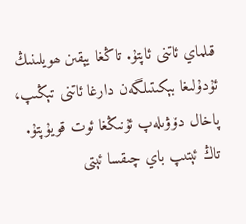قىلماي ئاتنى ئاپتۇ. تاڭغا يېقىن ھويلىنىڭ ئۇدۇلىغا بېكىتىلگەن دارغا ئاتنى تېڭىپ، پاخال دۆۋىلەپ ئۇنىڭغا ئوت قويۇپتۇ. تاڭ ئېتىپ باي چىقسا ئېتى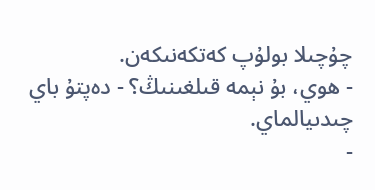چۇچىلا بولۇپ كەتكەنىكەن.
- ھوي، بۇ نېمە قىلغىنىڭ؟ - دەپتۇ باي چىدىيالماي.
-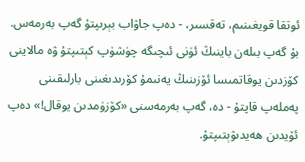ئوتقا قويغىنىم، تەقسىر، - دەپ جاۋاب بېرىپتۇ گەپ بەرمەس.
بۇ گەپ بىلەن باينىڭ ئۈنى ئىچىگە چۈشۈپ كېتىپتۇ ۋە مالاينى كۆزدىن يوقاتمىسا ئۆزىنىڭ يەنىمۇ كۆرىدىغىنى بارلىقىنى پەملەپ قاپتۇ - دە، گەپ بەرمەسنى «كۆزۈمدىن يوقال!» دەپ ئۆيدىن ھەيدىۋېتىپتۇ.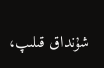شۇنداق قىلىپ،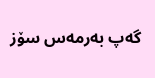گەپ بەرمەس سۆز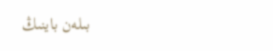بىلەن باينىڭ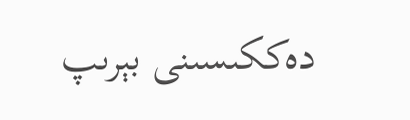دەككىسىنى بېرىپ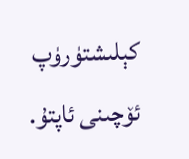كېلىشتۈرۈپ ئۆچىنى ئاپتۇ.